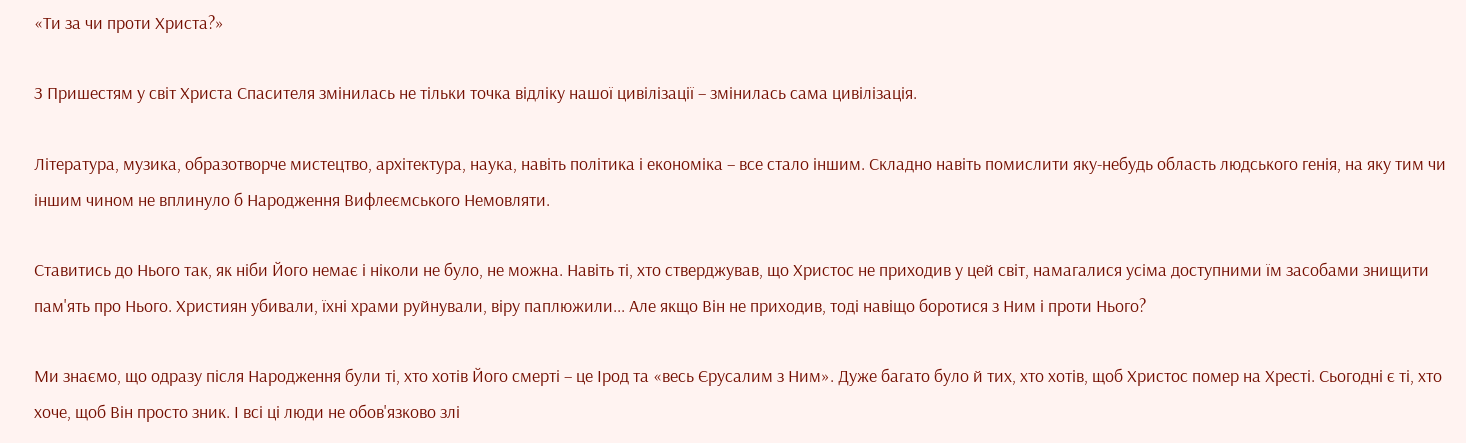«Ти за чи проти Христа?»

З Пришестям у світ Христа Спасителя змінилась не тільки точка відліку нашої цивілізації – змінилась сама цивілізація.

Література, музика, образотворче мистецтво, архітектура, наука, навіть політика і економіка – все стало іншим. Складно навіть помислити яку-небудь область людського генія, на яку тим чи іншим чином не вплинуло б Народження Вифлеємського Немовляти.

Ставитись до Нього так, як ніби Його немає і ніколи не було, не можна. Навіть ті, хто стверджував, що Христос не приходив у цей світ, намагалися усіма доступними їм засобами знищити пам'ять про Нього. Християн убивали, їхні храми руйнували, віру паплюжили... Але якщо Він не приходив, тоді навіщо боротися з Ним і проти Нього?

Ми знаємо, що одразу після Народження були ті, хто хотів Його смерті – це Ірод та «весь Єрусалим з Ним». Дуже багато було й тих, хто хотів, щоб Христос помер на Хресті. Сьогодні є ті, хто хоче, щоб Він просто зник. І всі ці люди не обов'язково злі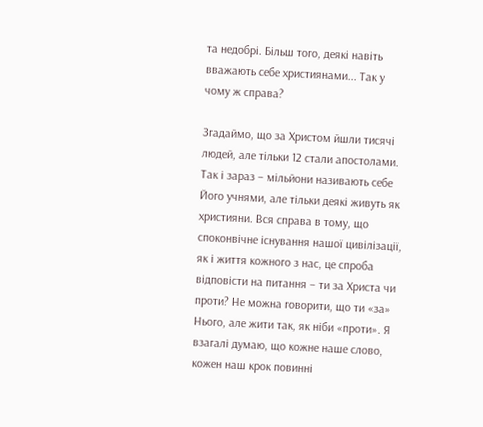та недобрі. Більш того, деякі навіть вважають себе християнами... Так у чому ж справа?

Згадаймо, що за Христом йшли тисячі людей, але тільки 12 стали апостолами. Так і зараз – мільйони називають себе Його учнями, але тільки деякі живуть як християни. Вся справа в тому, що споконвічне існування нашої цивілізації, як і життя кожного з нас, це спроба відповісти на питання – ти за Христа чи проти? Не можна говорити, що ти «за» Нього, але жити так, як ніби «проти». Я взагалі думаю, що кожне наше слово, кожен наш крок повинні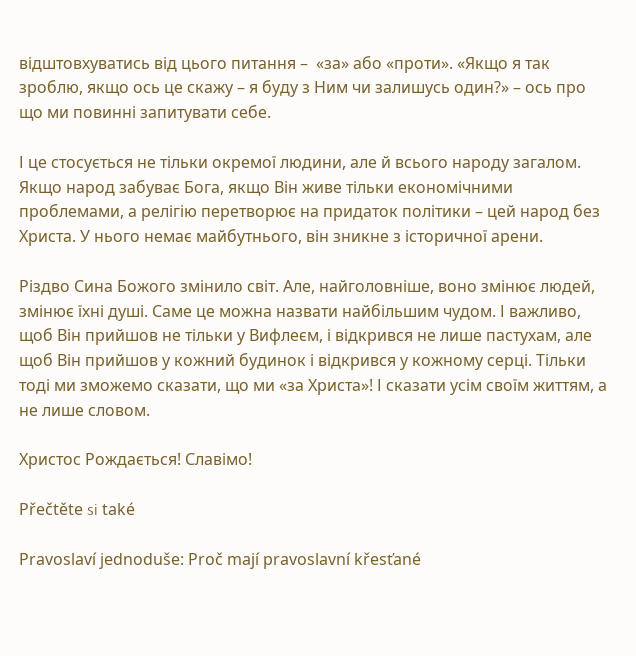відштовхуватись від цього питання –  «за» або «проти». «Якщо я так зроблю, якщо ось це скажу – я буду з Ним чи залишусь один?» – ось про що ми повинні запитувати себе.

І це стосується не тільки окремої людини, але й всього народу загалом. Якщо народ забуває Бога, якщо Він живе тільки економічними проблемами, а релігію перетворює на придаток політики – цей народ без Христа. У нього немає майбутнього, він зникне з історичної арени.

Різдво Сина Божого змінило світ. Але, найголовніше, воно змінює людей, змінює їхні душі. Саме це можна назвати найбільшим чудом. І важливо, щоб Він прийшов не тільки у Вифлеєм, і відкрився не лише пастухам, але щоб Він прийшов у кожний будинок і відкрився у кожному серці. Тільки тоді ми зможемо сказати, що ми «за Христа»! І сказати усім своїм життям, а не лише словом.

Христос Рождається! Славімо!

Přečtěte si také

Pravoslaví jednoduše: Proč mají pravoslavní křesťané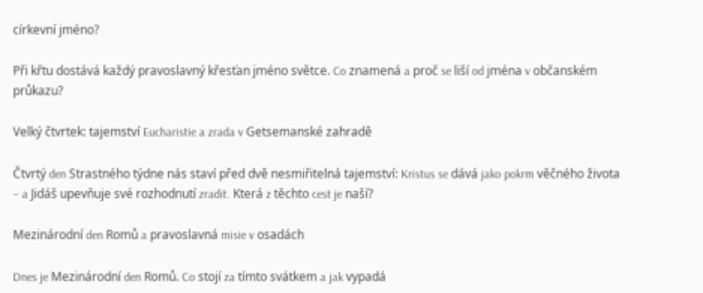církevní jméno?

Při křtu dostává každý pravoslavný křesťan jméno světce. Co znamená a proč se liší od jména v občanském průkazu?

Velký čtvrtek: tajemství Eucharistie a zrada v Getsemanské zahradě

Čtvrtý den Strastného týdne nás staví před dvě nesmiřitelná tajemství: Kristus se dává jako pokrm věčného života – a Jidáš upevňuje své rozhodnutí zradit. Která z těchto cest je naší?

Mezinárodní den Romů a pravoslavná misie v osadách

Dnes je Mezinárodní den Romů. Co stojí za tímto svátkem a jak vypadá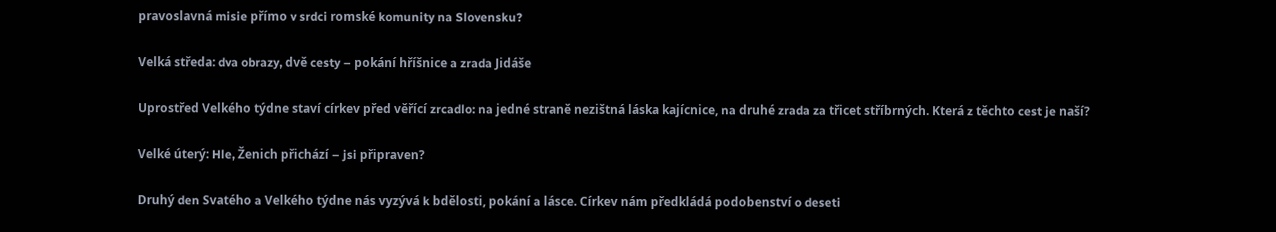pravoslavná misie přímo v srdci romské komunity na Slovensku?

Velká středa: dva obrazy, dvě cesty – pokání hříšnice a zrada Jidáše

Uprostřed Velkého týdne staví církev před věřící zrcadlo: na jedné straně nezištná láska kajícnice, na druhé zrada za třicet stříbrných. Která z těchto cest je naší?

Velké úterý: Hle, Ženich přichází – jsi připraven?

Druhý den Svatého a Velkého týdne nás vyzývá k bdělosti, pokání a lásce. Církev nám předkládá podobenství o deseti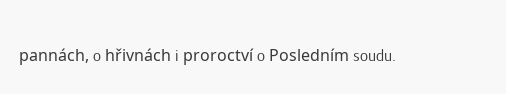pannách, o hřivnách i proroctví o Posledním soudu.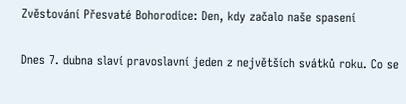Zvěstování Přesvaté Bohorodice: Den, kdy začalo naše spasení

Dnes 7. dubna slaví pravoslavní jeden z největších svátků roku. Co se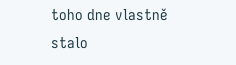toho dne vlastně stalo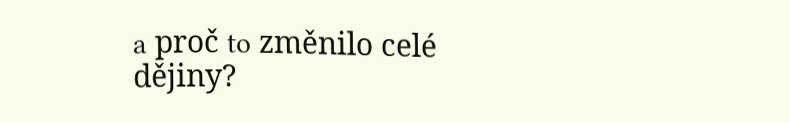a proč to změnilo celé dějiny?